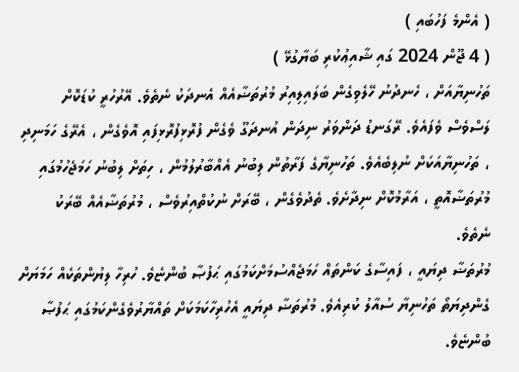( އެންމެ ފަހުބައި )
( 4 ޖޫން 2024 ގައި ޝާއިޢުކުރި ބަޔާގުޅޭ )
ތަހުނިޔާއަށް ، ހެނދުނު ހޭލެވިގެން ބަލައިލިއިރު މުރުތަޟާއެއް އެނދަކު ނެތެވެ. އޭރުހުރީ ކުޑަކޮށް ލަސްވެސް ވެފައެވެ. ރޭގަނޑު ދަންވަރު ނިދަން އުނދަގޫ ވެގެން ފުރޮޅިފުރޮޅިފައި އޮވެގެން ، އެރޭގެ ހަމަނިދި ، ތަހުނިޔާއަކަށް ނުލިބެއެވެ. ތަހުނިޔާގެ ފަރާތުން ލިބުނު އެއްބާރުލުމުން ، ހިތަށް ލިބުނު ހަމަޖެހުމުގައި މުރުތަޟާއޮތީ ، އަރާމުކޮށް ނިދާށެވެ. ތެދުވެގެން ، ބޭރަށް ނުކުތްއިރުވެސް ، މުރުތަޟާއެއް ބޭރަކު ނެތެވެ.
މުރުތަޟާ ދިޔައީ ، ފައިސާގެ ކަންތައް ހަމަޖެއްސުމަށްކަމުގައި ޙަފުޞާ ބުންޏެވެ. ހުރިހާ ލިޔުންތަކެއް ހަމަޔަށް ގެންދިޔަތޯ ތަހުނިޔާ ސުއާލު ކުރިއެވެ. މުރުތަޟާ ދިޔައީ އެހުރިހާކަމަކަށް ތައްޔާރުވެގެންކަމުގައި ޙަފުޞާ ބުންޏެވެ.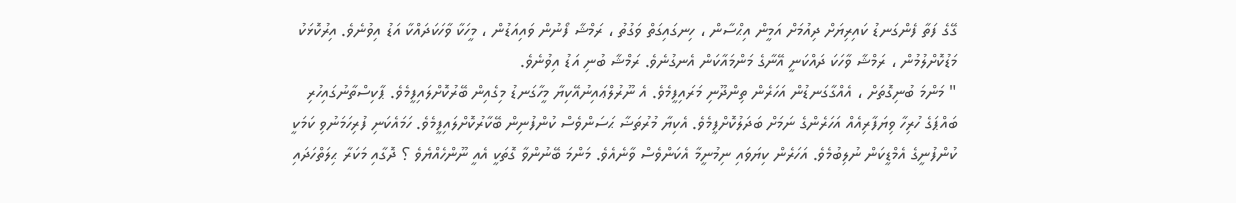ގޭގެ ފަތާ ފެންގަނޑު ކައިރިޔަށް ދިއުމަށް އަމީން އިޙްސާން ، ހިނގައިގަތް ވަގުތު ، ރަމްޝާ ފޯނުން ވައިއަޑުން ، މީހަކާ ވާހަކަދައްކާ އަޑު އިވުނެވެ. އިރުކޮޅަކު މަޑުކޮށްލުމުން ، ރަމްޝާ ވާހަކަ ދައްކަނީ އޭނާގެ މަންމައާކަން އެނގުނެވެ. ރަމްޝާ ބުނި އަޑު އިވުނެވެ.
" މަންމަ ބުނިގޮތަށް ، އެއްގާގަނޑުން އަހަރެން ތިންދޫނި މަރައިފީމެވެ. އެ ނޫރުލްޢައިނުއޭކިޔާ މީހާގަނޑު މިގެއިން ބޭރުކޮށްލައިފީމެވެ. ޕާކިސްތާނުގައިހުރި ބައްޕަގެ ހުރިހާ ވިޔަފާރިއެއް އަހަރެންގެ ނަމަށް ބަދަލުކޮށްފީމެވެ. އެކިޔާ މުރުތަޟާ ޙަސަންވެސް ކުންފުނިން ބޭކާރުކޮށްލައިފީމެވެ. ހަމައެކަނި ފުރިހަމަނުވި ކަމަކީ ކުންފުނީގެ އެމްޑީކަން ނުލިބުމެވެ. އަހަރެން ކިޔަވައި ނިމުނީމާ އެކަންވެސް ވާނެއެވެ. މަންމަ ބޭނުންވާ ގޮތަކީ އެއީ ނޫންހެއްޔެވެ ؟ ދޮގާއި މަކަރާ ޙިލަތްހަދައި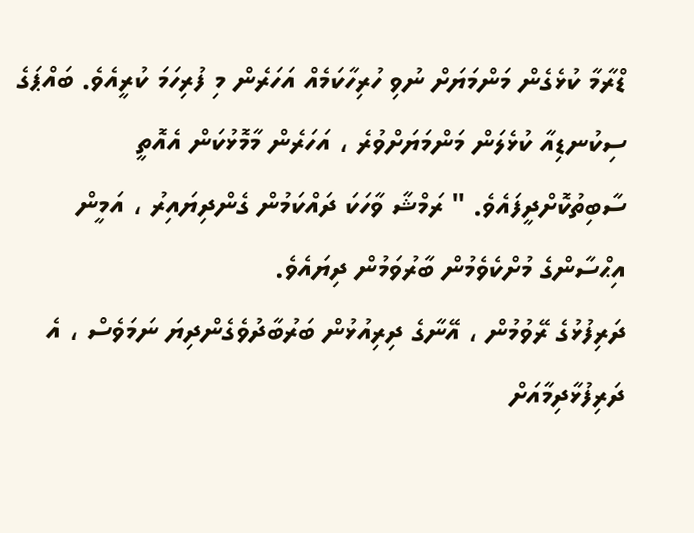ޑްރާމާ ކުޅެގެން މަންމަޔަށް ނުވި ހުރިހާކަމެއް އަހަރެން މި ފުރިހަމަ ކުރީއެވެ. ބައްޕަގެ ސިކުނޑިއާ ކުޅެލަން މަންމަޔަށްވުރެ ، އަހަރެން މާމޮޅުކަން އެއޮތީ ސާބިތުކޮށްދީފައެވެ. " ރަމްޝާ ވާހަކަ ދައްކަމުން ގެންދިޔައިރު ، އަމީން އިޙްސާންގެ މުށްކެވެމުން ބާރުވަމުން ދިޔައެވެ.
ދަރިފުޅުގެ ރޭވުމުން ، އޭނާގެ ދިރިއުޅުން ބަރުބާދުވެގެންދިޔަ ނަމަވެސް ، އެ ދަރިފުޅާދިމާއަށް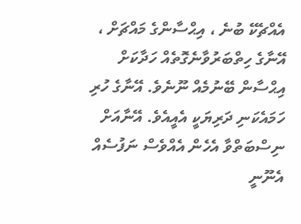އެއްޗެކޭ ބުނެ ، އިޙްސާންގެ މައްޗަށް ، އޭނާގެ ހިތްބަރުވާނެގޮތެއް ހަދާކަށް އިޙްސާން ބޭނުމެއް ނޫނެވެ. އޭނާގެ ހުރި ހަމައެކަނި ދަރިޔަކީ އެއީއެވެ. އޭނާއަށް ނިސްބަތްވާ އެހެން އެއްވެސް ނަފުސެއް އެނޫނީ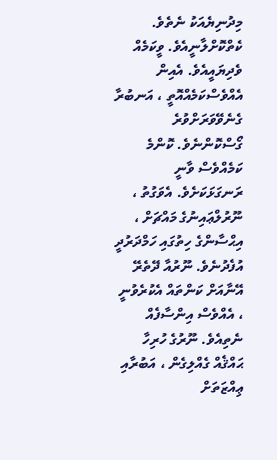މިދުނިޔެއަކު ނެތެވެ. ކެތްކޮށްލާނީއެވެ. ވީކަމެއް ވެދިޔައީއެވެ. އެއިން އެއްވެސްކަމެއްއޮތީ ، އަނބުރާ ގެނެވޭވަރަށްވުރެ ގޯސްކޮންނެވެ. ކޮންމެ ކަމެއްވެސް ވާނީ ރަނގަޅަކަށެވެ. އެވަގުތު ، ނޫރުލްޢައިނުގެ މައްޗަށް ، އިޙްސާންގެ ހިތުގައި ހަމްދަރުދީ އުފެދުނެވެ. ނޫރުއާ ދޭތެރޭ އޭނާއަށް ކަންތައް އެކުރެވުނީ ، އެއްވެސް އިންސާފެއް ނެތިއެވެ. ނޫރުގެ ހުރިހާ ޙައްޤެއް ގެއްލިގެން ، އަބުރާއި ޢިއްޒަތަށް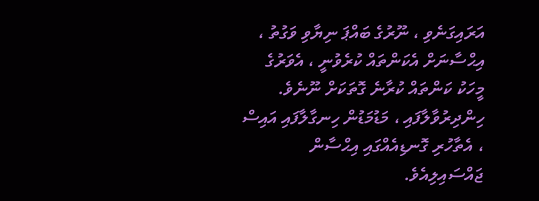އަރައިގަނެވި ، ނޫރުގެ ބައްޕަ ނިޔާވި ވަގުތު ، އިޙްސާނަށް އެކަންތައް ކުރެވުނީ ، އެވަރުގެ މީހަކު ކަންތައް ކުރާނެ ގޮތަކަށް ނޫނެވެ. ހިންދިރުވާލާފައި ، މަޑުމަޑުން ހިނގާލާފައި އައިސް ، އެތާހުރި ގޮނޑިއެއްގައި އިޙްސާން ޖައްސައިލިއެވެ.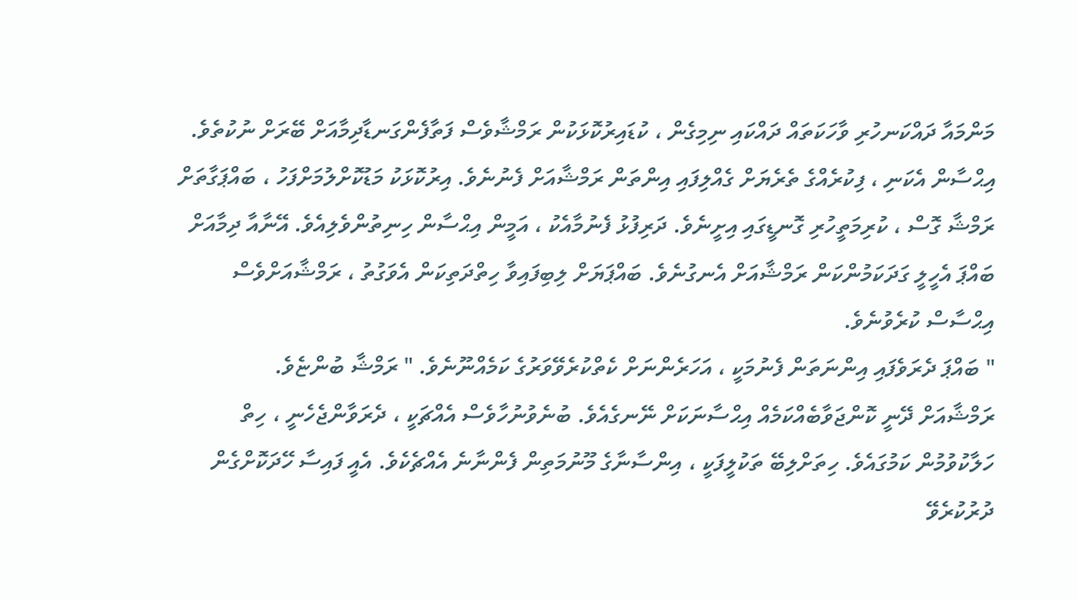މަންމައާ ދައްކަނހުރި ވާހަކަތައް ދައްކައި ނިމިގެން ، ކުޑައިރުކޮޅަކުން ރަމްޝާވެސް ފަތާފެންގަނޑާދިމާއަށް ބޭރަށް ނުކުތެވެ. އިޙްސާން އެކަނި ، ފިކުރެއްގެ ތެރެޔަށް ގެއްލިފައި އިންތަން ރަމްޝާއަށް ފެނުނެވެ. އިރުކޮޅަކު މަޑުކޮށްލުމަށްފަހު ، ބައްޕަގާތަށް ރަމްޝާ ގޮސް ، ކުރިމަތީހުރި ގޮނޑީގައި އިށީނެވެ. ދަރިފުޅު ފެނުމާއެކު ، އަމީން އިޙްސާން ހިނިތުންވެލިއެވެ. އޭނާއާ ދިމާއަށް ބައްޕަ އެހީލީ ގަދަކަމުންކަން ރަމްޝާއަށް އެނގުނެވެ. ބައްޕަޔަށް ލިބިފައިވާ ހިތްދަތިކަން އެވަގުތު ، ރަމްޝާއަށްވެސް އިޙްސާސް ކުރެވުނެވެ.
" ބައްޕަ ދެރަވެފައި އިންނަތަން ފެނުމަކީ ، އަހަރެންނަށް ކެތްކުރެވޭވަރުގެ ކަމެއްނޫނެވެ. " ރަމްޝާ ބުންޏެވެ.
ރަމްޝާއަށް ދޭނީ ކޮންޖަވާބެއްކަމެއް އިޙްސާނަކަށް ނޭނގެއެވެ. ބުނެވުނުހާވެސް އެއްޗަކީ ، ދެރަވާންޖެހެނީ ، ހިތް ހަލާކުވުމުން ކަމުގައެވެ. ހިތަށްލިބޭ ތަކުލީފަކީ ، އިންސާނާގެ މޫނުމަތިން ފެންނާނެ އެއްޗެކެވެ. އެއީ ފައިސާ ހޭދަކޮށްގެން ދުރުކުރެވޭ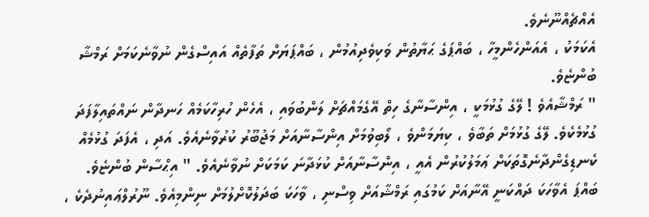އެއްޗެއްނޫނެވެ.
އެކަމަކު ، އެއަންހެންމީހާ ، ބައްޕަގެ ޙަޔާތުން ވަކިވެދިއުމުން ، ބައްޕަޔަށް ތަފާތެއް އައިސްގެން ނުވާނެކަމަށް ރަމްޝާ ބުންޏެވެ.
" ރަމްޝާއެވެ ! ލޭގެ ގުޅުމަކީ ، އިންސާނާގެ ހިތް އޭގެމައްޗަށް ލަންބުވައި ، އެހެން ހުރިހާކަމެއް ހަނދާން ނައްތައިލާފަދަ ގުޅުމެކެވެ. ލޭގެ ގުޅުމަށް ތަބާވެ ، ކިޔަމަންވެ ، ލޯބިވުމަށް އިންސާނާއަށް މަޖުބޫރު ކުރުވާނެއެވެ. އަދި ، އެފަދަ ގުޅުމެއް ކެނޑިގެންދާނެގޮތަކަށް ޢަމަލުކުރުން އެއީ ، އިންސާނާއަށް ކުޅަދާނަ ކަމަކަށް ނުވާނެއެވެ. " އިޙްސާން ބުންޏެވެ.
ބައްޕަ އެވާހަކަ ދައްކަނީ އޭނާއަށް ކަމުގައި ރަމްޝާއަށް ވިސްނި ، ވާހަކަ ބަދަލުކޮށްލުމަށް ނިންމިއެވެ. ނޫރުލްޢައިނުދެކެ ،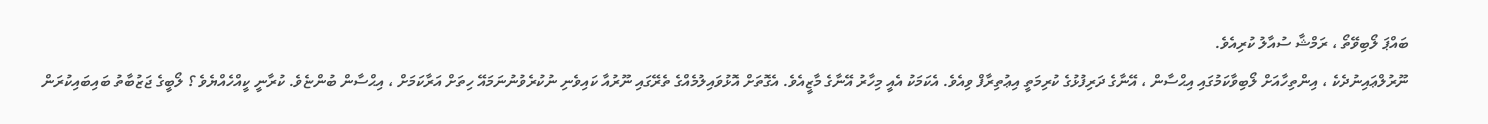ބައްޕަ ލޯބިވޭތޯ ، ރަމްޝާ ސުއާލު ކުރިއެވެ.
ނޫރުލްޢައިނުދެކެ ، އިންތިހާއަށް ލޯބިވާކަމުގައި އިޙްސާން ، އޭނާގެ ދަރިފުޅުގެ ކުރިމަތީ އިޢުތިރާފް ވިއެވެ. އެކަމަކު އެއީ މިހާރު އޭނާގެ މާޒީއެވެ. އެގޮތަށް އޮޅުވައިލުމެއްގެ ތެރޭގައި ނޫރުއާ ކައިވެނި ނުކުރެވުނުނަމައޭ ހިތަށް އަރާކަމަށް ، އިޙްސާން ބުންޏެވެ. ކުރާނީ ކީއްހެއްޔެވެ ؟ ލޯބީގެ ޖަޒުބާތު ބައިބައިކުރަން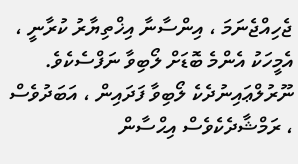ޖެހިއްޖެނަމަ ، އިންސާނާ އިޚްތިޔާރު ކުރާނީ ، އެމީހަކު އެންމެ ބޮޑަށް ލޯބިވާ ނަފްސެކެވެ. ނޫރުލްޢައިނުދެކެ ލޯބިވާ ފަދައިން ، އަބަދުވެސް ، ރަމްޝާދެކެވެސް އިޙްސާން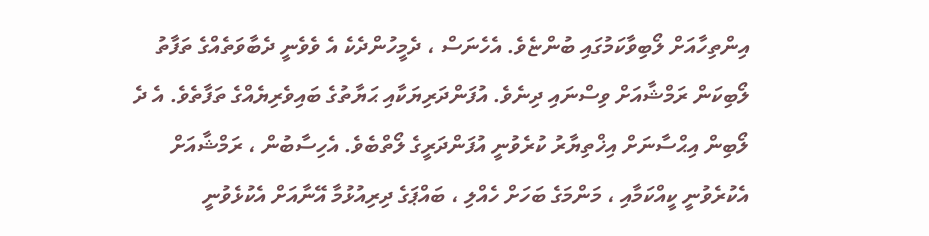އިންތިހާއަށް ލޯބިވާކަމުގައި ބުންޏެވެ. އެހެނަސް ، ދެމީހުންދެކެ އެ ވެވެނީ ދެބާވަތެއްގެ ތަފާތު ލޯބިކަން ރަމްޝާއަށް ވިސްނައި ދިނެވެ. އުފަންދަރިޔަކާއި ޙަޔާތުގެ ބައިވެރިޔެއްގެ ތަފާތެވެ. އެ ދެ ލޯބިން އިޙްސާނަށް އިޚްތިޔާރު ކުރެވުނީ އުފަންދަރީގެ ލޯތްބެވެ. އެހިސާބުން ، ރަމްޝާއަށް އެކުރެވުނީ ކީއްކަމާއި ، މަންމަގެ ބަހަށް ހެއްލި ، ބައްޕަގެ ދިރިއުޅުމާ އޭނާއަށް އެކުޅެވުނީ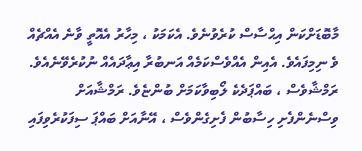މާބޮޑަށްކަން އިޙްސާސް ކުރެވުނެވެ. އެކަމަކު ، މިހާރު އެއޮތީ ވާނެ އެއްޗެއް ވެ ނިމިފައެވެ. އެއިން އެއްވެސްކަމެއް އަނބުރާ އިޢާދައެއް ނުކުރެވޭނެއެވެ.
ރަމްޝާވެސް ، ބައްޕަދެކެ ލޯބިވާކަމަށް ބުންޏެވެ. ރަމްޝާއަށް ވިސްނެންފެށި ހިސާބުން ފެށިގެންވެސް ، އޭނާއަށް ބައްޕަ ސިފަކުރެވިފައި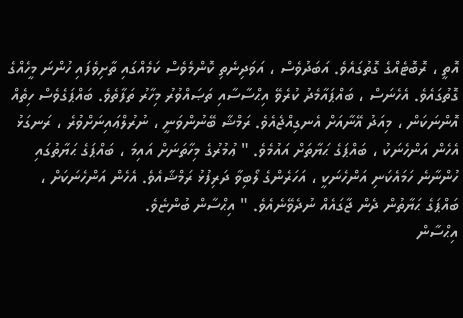އޮތީ ، ރޮބޮޓެއްގެ ގޮތުގައެވެ. އަބަދުވެސް ، އަވަދިނެތި ކޮންމެވެސް ކަމެއްގައި ތާށިވެފައި ހުންނަ މީހެއްގެ ގޮތުގައެވެ. އެހެނަސް ، ބައްޕައާމެދު ކުރެވޭ އިޙްސާސާއި ތަޞައްވުރު މިހާރު ތަފާތެވެ. ބައްޕަގެވެސް ހިތެއް އޮންނަކަން ، މިއަދު އޭނާއަށް އެނގިއްޖެއެވެ. ރަމްޝާ ބޭނުންވަނީ ، ނުރުލްޢައިނަށްވުރެ ، ރަނގަޅު އެހެން އަންހެނަކު ، ބައްޕަގެ ޙަޔާތަށް އައުމެވެ. " ޢުމުރުގެ މިހާތަނަށް އައިމަ ، ބައްޕަގެ ޙަޔާތުގައި ހުންނާނެ ހަމައެކަނި އަންހެނަކީ ، އަހަރެންގެ ލޯބިވާ ދަރިފުޅު ރަމްޝާއެވެ. އެހެން އަންހެނަކަށް ، ބައްޕަގެ ޙަޔާތުން ދެން ޖާގައެއް ނުދެވޭނެއެވެ. " އިޙްސާން ބުންޏެވެ.
އިޙްސާން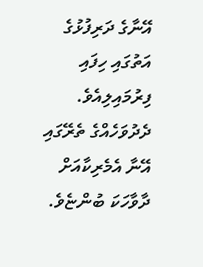އޭނާގެ ދަރިފުޅުގެ އަތުގައި ހިފައި ފިރުމައިލިއެވެ. ދެދުވަހެއްގެ ތެރޭގައި އޭނާ އެމެރިކާއަށް ދާވާހަކަ ބުންޏެވެ.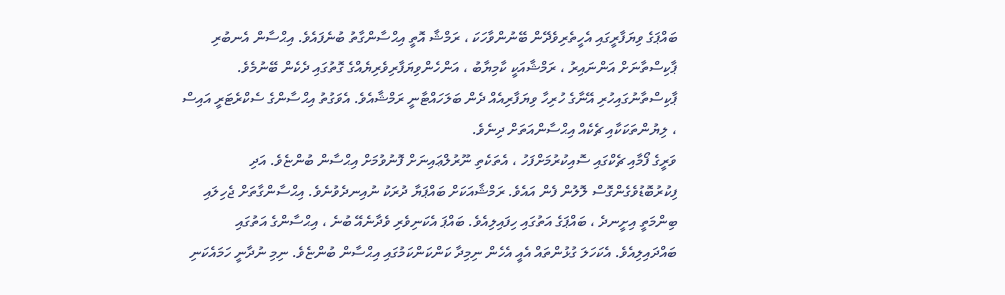ބައްޕަގެ ވިޔަފާރީގައި އެހީތެރިވެދޭން ބޭނުންވާހަކަ ، ރަމްޝާ އޮތީ އިޙްސާންގާތު ބުނެފައެވެ. އިޙްސާން އެނބުރި ޕާކިސްތާނަށް އަންނައިރު ، ރަމްޝާއަކީ ކާމިޔާބު ، އަންހެންވިޔަފާރިވެރިޔެއްގެ ގޮތުގައި ދެކެން ބޭނުމެވެ. ޕާކިސްތާނުގައިހުރި އޭނާގެ ހުރިހާ ވިޔަފާރިއެއް ދެން ބަލަހައްޓާނީ ރަމްޝާއެވެ. އެވަގުތު އިޙްސާންގެ ސެކްރެޓަރީ އައިސް ، ލިޔުންތަކަކާއި ޗެކެއް އިޙްސާންއަތަށް ދިނެވެ.
ވަރީގެ ފޯމާއި ޗެކްގައި ސޮއިކުރުމަށްފަހު ، އެތަކެތި ނޫރުލްޢައިނަށް ފޮނުވުމަށް އިޙްސާން ބުންޏެވެ. އަދި ފިކުރުބޮޑުވެގެންގޮސް ލޮލުން ފެން އައެވެ. ރަމްޝާއަކަށް ބައްޕަޔާ ދުރަކު ނުއިނދެވުނެވެ. އިޙްސާންގާތަށް ޖެހިލައި ބިންމަތީ އިށީނދެ ، ބައްޕަގެ އަތުގައި ހިފައިލިއެވެ. ބައްޕަ އެކަނިވެރި ވެދާނެއޭ ބުނެ ، އިޙްސާންގެ އަތުގައި ބައްދައިލިއެވެ. އެކަހަލަ ގުޅުންތައް އެއީ އެހެން ނިމިދާ ކަންކަންކަމުގައި އިޙްސާން ބުންޏެވެ. ނިމި ނުދާނީ ހަމައެކަނި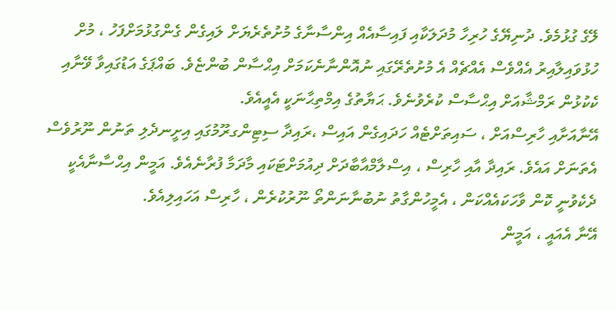ލޭގެ ގުޅުމެވެ. ދުނިޔޭގެ ހުރިހާ މުދަލަކާއި ފައިސާއެއް އިންސާނާގެ މުށުތެރެޔަށް ލައިގެން ގެންގުޅުމަށްފަހު ، މުށް ހުޅުވައިލާއިރު އެއްވެސް އެއްޗެއް އެ މުށުތެރޭގައި ނުއޮންނާނެކަމަށް އިޙްސާން ބުންޏެވެ. ބައްޕަގެ އަޑުގައިވާ ވޭނާއި ކެކުޅުން ރަމްޝާއަށް އިޙްސާސް ކުރެވުނެވެ. ޙަޔާތުގެ އިމްތިޙާނަކީ އެއީއެވެ.
އޭނާއަށާއި ހާރިސްއަށް ، ސައިތަށްޓެއް ހަދައިގެން އައިސް ،ރައިދާ ސިޓިންގރޫމުގައި އިށީނދެލި ތަނުން ނޫރުވެސް އެތަނަށް އައެވެ. ރައިދާ އާއި ހާރިސް ، އިސްލާމްއާބާދަށް ދިއުމަށްޓަކައި މާދަމާ ފުރާނެއެވެ. އަމީން އިޙްސާނާއެކީ ދެކެވުނީ ކޮން ވާހަކައެއްކަން ، އެމީހުންގާތު ނުބުނާނަންތޯ ނޫރުކުރެން ، ހާރިސް އަހައިލިއެވެ.
އޭނާ އެއައީ ، އަމީން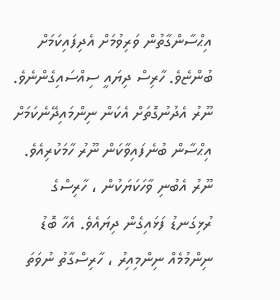އިޙްސާންގާތުން ވަރިވުމަށް އެދިފައިކަމަށް ބުންޏެވެ. ހާރިސް ދިޔައީ ސިއްސައިގެންނެވެ. ނޫރު އެދުނުގޮތަށް އެކަން ނިންމައިދޭނެކަމަށް އިޙްސާން ބުނެފައިވާކަން ނޫރު ހާމަކުރިއެވެ. ނޫރު އެބުނި ވާހަކަޔަކުން ، ހާރިސްގެ ރުޅިގަނޑު ފަޅައިގެން ދިޔައެވެ. އެހާ ބޮޑު ނިންމުމެއް ނިންމިއިރު ، ހާރިސްގާތު ނުވަތަ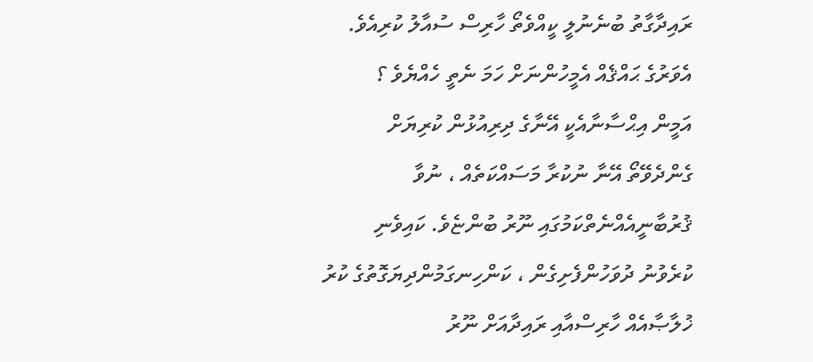ރައިދާގާތު ބުނެނުލީ ކީއްވެތޯ ހާރިސް ސުއާލު ކުރިއެވެ. އެވަރުގެ ޙައްޤެއް އެމީހުންނަށް ހަމަ ނެތީ ހެއްޔެވެ ؟
އަމީން އިޙްސާނާއެކީ އޭނާގެ ދިރިއުޅުން ކުރިޔަށް ގެންދެވޭތޯ އޭނާ ނުކުރާ މަސައްކަތެއް ، ނުވާ ޤުރުބާނީއެއްނެތްކަމުގައި ނޫރު ބުންޏެވެ. ކައިވެނި ކުރެވުނު ދުވަހުންފެށިގެން ، ކަންހިނގަމުންދިޔަގޮތުގެ ކުރު ޚުލާޞާއެއް ހާރިސްއާއި ރައިދާއަށް ނޫރު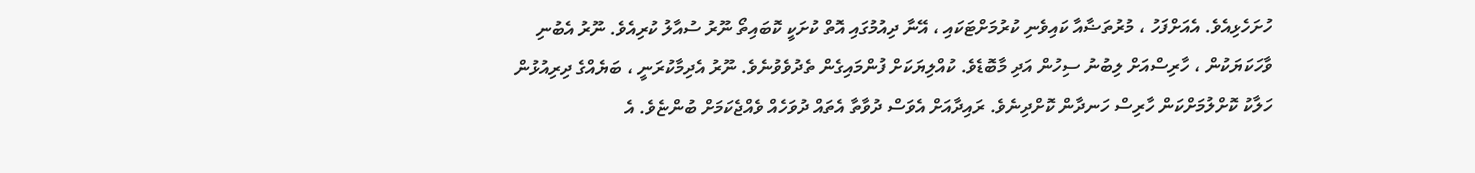ހުށަހެޅިއެވެ. އެއަށްފަހު ، މުރުތަޟާއާ ކައިވެނި ކުރުމަށްޓަކައި ، އޭނާ ދިއުމުގައި އޮތް ކުށަކީ ކޮބައިތޯ ނޫރު ސުއާލު ކުރިއެވެ. ނޫރު އެބުނި ވާހަކަޔަކުން ، ހާރިސްއަށް ލިބުނު ސިހުން އަދި މާބޮޑެވެ. ކުއްލިޔަކަށް ފުންމައިގެން ތެދުވެވުނެވެ. ނޫރު އެދިމާކުރަނީ ، ބަޔެއްގެ ދިރިއުޅުން ހަލާކު ކޮށްލުމަށްކަން ހާރިސް ހަނދާން ކޮށްދިނެވެ. ރައިދާއަށް އެވަސް ދުވާތާ އެތައް ދުވަހެއް ވެއްޖެކަމަށް ބުންޏެވެ. އެ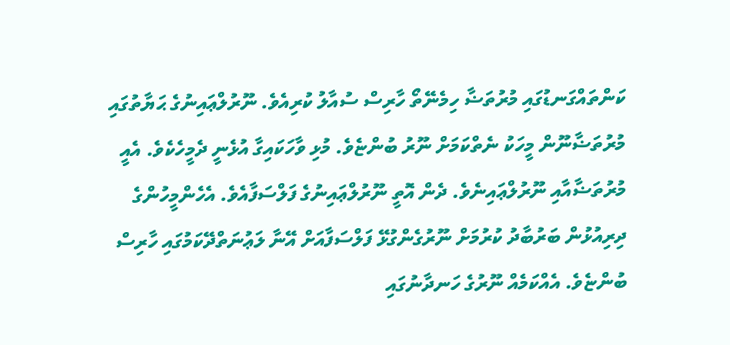ކަންތައްގަނޑުގައި މުރުތަޟާ ހިމެނޭތޯ ހާރިސް ސުއާލު ކުރިއެވެ. ނޫރުލްޢައިނުގެ ޙަޔާތުގައި މުރުތަޟާނޫން މީހަކު ނެތްކަމަށް ނޫރު ބުންޏެވެ. މުޅި ވާހަކައިގާ އުޅެނީ ދެމީހެކެވެ. އެއީ މުރުތަޟާއާއި ނޫރުލްޢައިނެވެ. ދެން އޮތީ ނޫރުލްޢައިނުގެ ފަލްސަފާއެވެ. އެހެންމީހުންގެ ދިރިއުޅުން ބަރުބާދު ކުރުމަށް ނޫރުގެންގުޅޭ ފަލްސަފާއަށް އޭނާ ލަޢުނަތްދޭކަމުގައި ހާރިސް ބުންޏެވެ. އެއްކަމެއް ނޫރުގެ ހަނދާނުގައި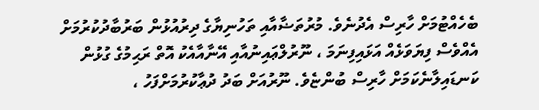ބެހެއްޓުމަށް ހާރިސް އެދުނެވެ. މުރުތަޟާއާއި ތަހުނިޔާގެ ދިރުއުޅުން ބަރުބާދުކުރުމަށް އެއްވެސް ފިޔަވަޅެއް އަޅައިފިނަމަ ، ނޫރުލްޢައިނުއާއި އޭނާއާއެކު އޮތް ރަޙިމުގެ ގުޅުން ކަނޑައިލާނެކަމަށް ހާރިސް ބުންޏެވެ. ނޫރުއަށް ބަދު ދުޢާކުރުމަށްފަހު ،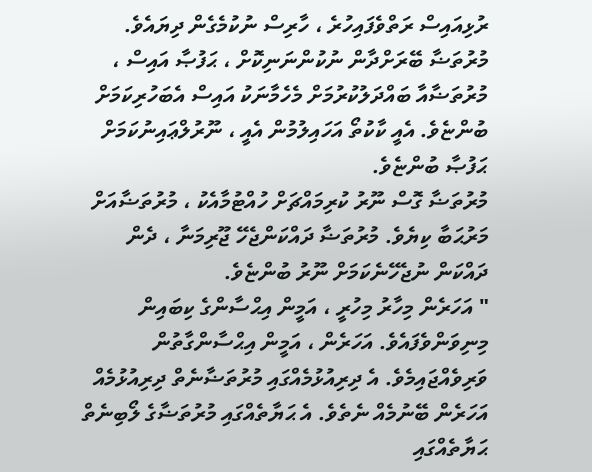ރުޅިއައިސް ރަތްވެފައިހުރެ ، ހާރިސް ނުކުމެގެން ދިޔައެވެ.
މުރުތަޟާ ބޭރަށްދާން ނުކުންނަނިކޮށް ، ޙަފުޞާ އައިސް ، މުރުތަޟާއާ ބައްދަލުކުރުމަށް މެހެމާނަކު އައިސް އެބަހުރިކަމަށް ބުންޏެވެ. އެއީ ކާކުތޯ އަހައިލުމުން އެއީ ، ނޫރުލްޢައިނުކަމަށް ޙަފުޞާ ބުންޏެވެ.
މުރުތަޟާ ގޮސް ނޫރު ކުރިމައްޗަށް ހުއްޓުމާއެކު ، މުރުތަޟާއަށް މަރުޙަބާ ކިޔެވެ. މުރުތަޟާ ދައްކަންޖެހޭ ޖޫރިމަނާ ، ދެން ދައްކަން ނުޖެހޭނެކަމަށް ނޫރު ބުންޏެވެ.
" އަހަރެން މިހާރު މިހުރީ ، އަމީން އިޙްސާންގެ ކިބައިން މިނިވަންވެފައެވެ. އަހަރެން ، އަމީން އިޙްސާންގާތުން ވަރިވެއްޖައިމެވެ. އެ ދިރިއުޅުމެއްގައި މުރުތަޟާނެތް ދިރިއުޅުމެއް އަހަރެން ބޭނުމެއް ނެތެވެ. އެ ޙަޔާތެއްގައި މުރުތަޟާގެ ލޯބިނެތް ޙަޔާތެއްގައި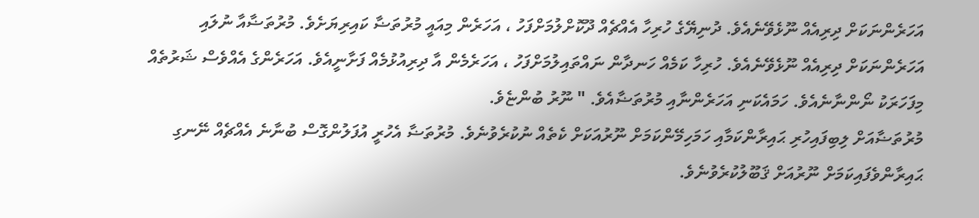އަހަރެންނަކަށް ދިރިއެއް ނޫޅެވޭނެއެވެ. ދުނިޔޭގެ ހުރިހާ އެއްޗެއް ދޫކޮށްލުމަށްފަހު ، އަހަރެން މިއައީ މުރުތަޟާ ކައިރިޔަށެވެ. މުރުތަޟާއާ ނުލައި އަހަރެންނަކަށް ދިރިއެއް ނޫޅެވޭނެއެވެ. ހުރިހާ ކަމެއް ހަނދާން ނައްތައިލުމަށްފަހު ، އަހަރެމެން އާ ދިރިއުޅުމެއް ފަށާނީއެވެ. އަހަރެންގެ އެއްވެސް ޝަރުތެއް މިފަހަރަކު ނޯންނާނެއެވެ. ހަމައެކަނި އަހަރެންނާއި މުރުތަޟާއެވެ. " ނޫރު ބުންޏެވެ.
މުރުތަޟާއަށް ލިބިފައިހުރި ޙައިރާންކަމާއި ހަމަހިމޭންކަމަށް ނޫރުއަކަށް ކެތެއް ނުކުރެވުނެވެ. މުރުތަޟާ އެހުރީ އުފަލުންގޮސް ބުނާނެ އެއްޗެއް ނޭނގި ޙައިރާންވެފައިކަމަށް ނޫރުއަށް ޤަބޫލުކުރެވުނެވެ.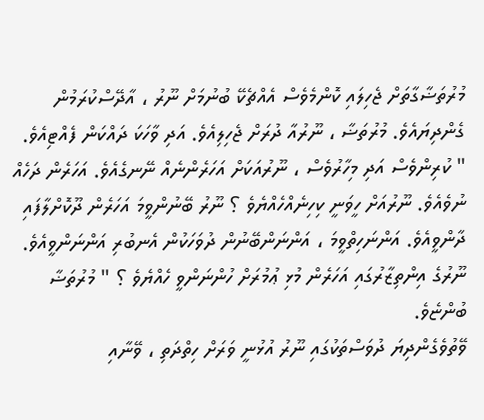މުރުތަޟާގާތަށް ޖެހިލައި ކޮންމެވެސް އެއްޗެކޭ ބުނުމަށް ނޫރު ، އާދޭސްކުރަމުން ގެންދިޔައެވެ. މުރުތަޟާ ، ނޫރުއާ ދުރަށް ޖެހިލިއެވެ. އަދި ވާހަކަ ދައްކަން ފެއްޓިއެވެ.
" ކުރިންވެސް އަދި މިހާރުވެސް ، ނޫރުއަކަށް އަހަރެންނެއް ނޭނގެއެވެ. އަހަރެން ދަހެއް ނުވެއެވެ. ނޫރުއަށް ހީވަނީ ކިހިނެއްހެއްޔެވެ ؟ ނޫރު ބޭނުންވީމަ އަހަރެން ދޫކޮށްލާފައި ދާންވީއެވެ. އަންނަހިތްވީމަ ، އަންނަންބޭނުން ދުވަހަކުން އެނބުރި އަންނަންވީއެވެ. ނޫރުގެ އިންތިޒާރުގައި އަހަރެން މުޅި ޢުމުރަށް ހުންނަންވީ ހެއްޔެވެ ؟ " މުރުތަޟާ ބުންޏެވެ.
ވޭތުވެގެންދިޔަ ދުވަސްތަކުގައި ނޫރު އުޅުނީ ވަރަށް ހިތްދަތި ، ވޭނާއި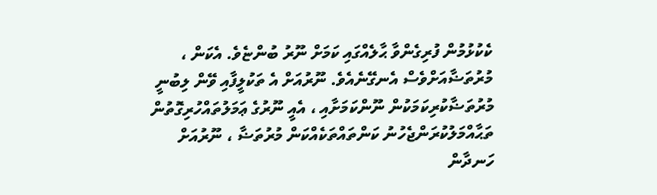ކެކުޅުމުން ފުރިގެންވާ ޙާލެއްގައި ކަމަށް ނޫރު ބުންޏެވެ. އެކަން ، މުރުތަޟާއަށްވެސް އެނގޭނެއެވެ. ނޫރުއަށް އެ ތަކުލީފާއި ވޭން ލިބުނީ މުރުތަޟާކުރިކަމަކުން ނޫންކަމަށާއި ، އެއީ ނޫރުގެ ޢަމަލުތައްހުރިގޮތުން ތަޙާއްމަލުކުރަންޖެހުނު ކަންތައްތަކެއްކަން މުރުތަޟާ ، ނޫރުއަށް ހަނދާން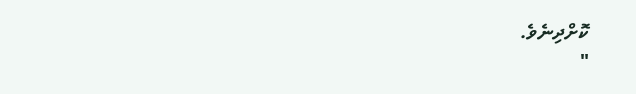ކޮށްދިނެވެ.
"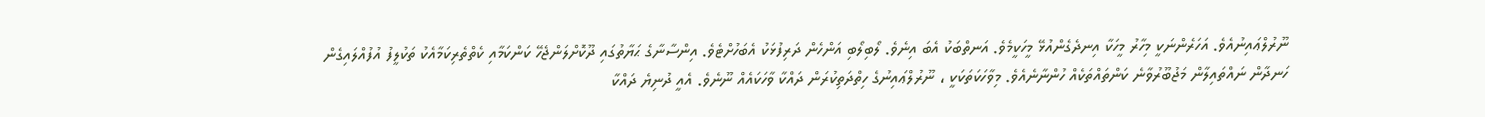ނޫރުލްޢައިނުއެވެ. އަހަރެންނަކީ މިހާރު މީހަކާ އިނދެގެންއުޅޭ މީހަކީމެވެ. އަނތްބަކު އެބަ އިނެވެ. ލޯބިލޯބި އަންހެން ދަރިފުޅަކު އެބަހުށްޓެވެ. އިންސާނާގެ ޙަޔާތުގައި ދޫކޮށްލަންޖެހޭ ކަންކަމާއި ކެތްތެރިކަމާއެކު ތަކުލީފު އުފުއްލައިގެން ހަނދާން ނައްތައިލާން މަޖުބޫރުވާނެ ކަންތައްތަކެއް ހުންނާނެއެވެ. މިވާހަކަތަކަކީ ، ނޫރުލްޢައިނުގެ ހިތްދަތިކުރަން ދައްކާ ވާހަކައެއް ނޫނެވެ. އެއީ ދުނިޔެ ދައްކާ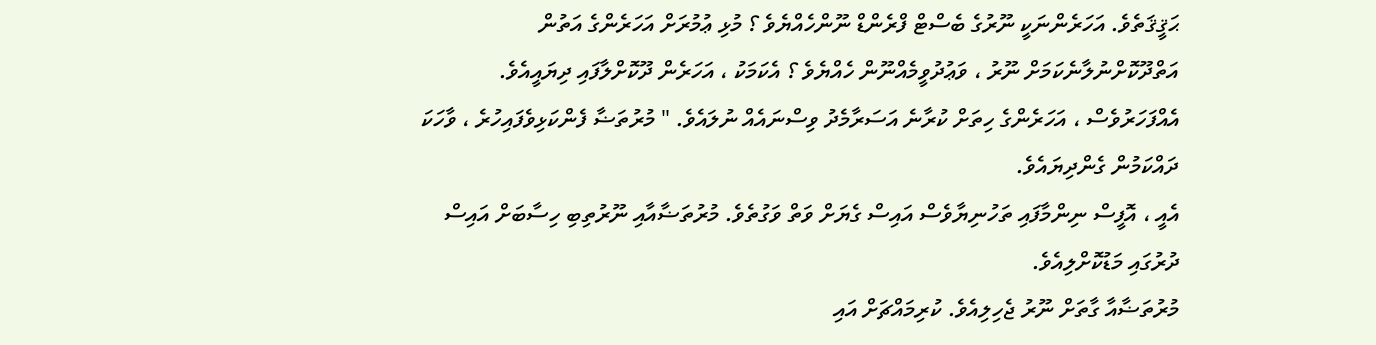ޙަޤީޤަތެވެ. އަހަރެންނަކީ ނޫރުގެ ބެސްޓް ފްރެންޑް ނޫންހެއްޔެވެ ؟ މުޅި ޢުމުރަށް އަހަރެންގެ އަތުން އަތްދޫކޮށްނުލާނެކަމަށް ނޫރު ، ވަޢުދުވީމެއްނޫން ހެއްޔެވެ ؟ އެކަމަކު ، އަހަރެން ދޫކޮށްލާފައި ދިޔައީއެވެ. އެއްފަހަރުވެސް ، އަހަރެންގެ ހިތަށް ކުރާނެ އަސަރާމެދު ވިސްނައެއް ނުލައެވެ. " މުރުތަޟާ ފެންކަޅިވެފައިހުރެ ، ވާހަކަ ދައްކަމުން ގެންދިޔައެވެ.
އެއީ ، އޮފީސް ނިންމާފައި ތަހުނިޔާވެސް އައިސް ގެޔަށް ވަތް ވަގުތެވެ. މުރުތަޟާއާއި ނޫރުތިބި ހިސާބަށް އައިސް ދުރުގައި މަޑުކޮށްލިއެވެ.
މުރުތަޟާއާ ގާތަށް ނޫރު ޖެހިލިއެވެ. ކުރިމައްޗަށް އައި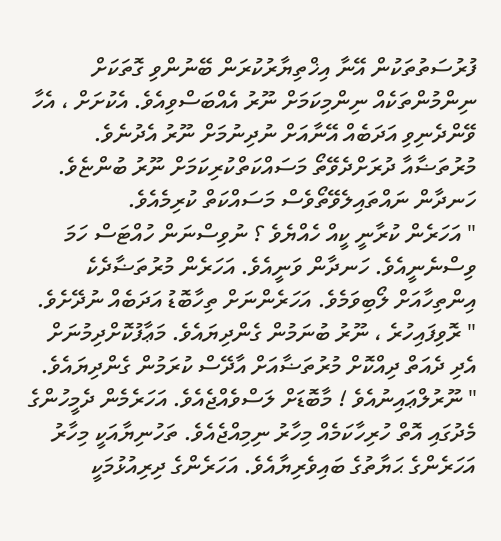ފުރުސަތުތަކުން އޭނާ އިޚްތިޔާރުކުރަން ބޭނުންވި ގޮތަކަށް ނިންމުންތަކެއް ނިންމިކަމަށް ނޫރު އެއްބަސްވިއެވެ. އެކުށަށް ، އެހާ ވޭންދެނިވި އަދަބެއް އޭނާއަށް ނުދިނުމަށް ނޫރު އެދުނެވެ. މުރުތަޟާއާ ދުރަށްދެވޭތޯ މަސައްކަތްކުރިކަމަށް ނޫރު ބުންޏެވެ. ހަނދާން ނައްތައިލެވޭތޯވެސް މަސައްކަތް ކުރިމެއެވެ.
" އަހަރެން ކުރާނީ ކީއް ހެއްޔެވެ ؟ ނުވިސްނަން ހުއްޓަސް ހަމަ ވިސްނެނީއެވެ. ހަނދާން ވަނީއެވެ. އަހަރެން މުރުތަޟާދެކެ އިންތިހާއަށް ލޯބިވަމެވެ. އަހަރެންނަށް ތިހާބޮޑު އަދަބެއް ނުދޭށެވެ. " ރޮވިފައިހުރެ ، ނޫރު ބުނަމުން ގެންދިޔައެވެ. މަޢާފުކޮށްދިމުނަށް އެދި ދެއަތް ދިއްކޮށް މުރުތަޟާއަށް އާދޭސް ކުރަމުން ގެންދިޔައެވެ.
" ނޫރުލްޢައިނުއެވެ ! މާބޮޑަށް ލަސްވެއްޖެއެވެ. އަހަރެމެން ދެމީހުންގެ މެދުގައި އޮތް ހުރިހާކަމެއް މިހާރު ނިމިއްޖެއެވެ. ތަހުނިޔާއަކީ މިހާރު އަހަރެންގެ ޙަޔާތުގެ ބައިވެރިޔާއެވެ. އަހަރެންގެ ދިރިއުޅުމަކީ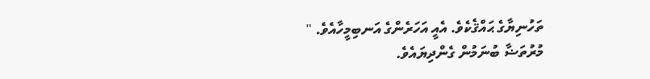ތަހުނިޔާގެ ޙައްޤެކެވެ. އެއީ އަހަރެންގެ އަނބިމީހާއެވެ. " މުރުތަޟާ ބުނަމުން ގެންދިޔައެވެ.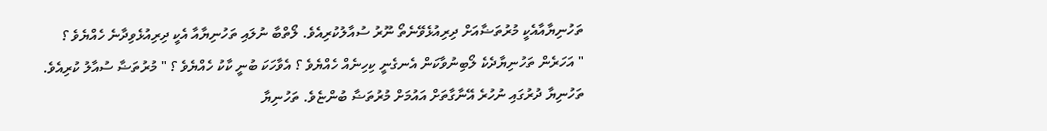ތަހުނިޔާއާއެކީ މުރުތަޟާއަށް ދިރިއުޅެވޭނެތޯ ނޫރު ސުއާލުކުރިއެވެ. ލޯތްބާ ނުލައި ތަހުނިޔާއާ އެކީ ދިރިއުޅެވިދާނެ ހެއްޔެވެ ؟
" އަހަރެން ތަހުނިޔާދެކެ ލޯބިނުވާކަން އެނގެނީ ކިހިނެއް ހެއްޔެވެ ؟ އެވާހަކަ ބުނީ ކާކު ހެއްޔެވެ ؟ " މުރުތަޟާ ސުއާލު ކުރިއެވެ.
ތަހުނިޔާ ދުރުގައި ނުހުރެ އޭނާގާތަށް އައުމަށް މުރުތަޟާ ބުންޏެވެ. ތަހުނިޔާ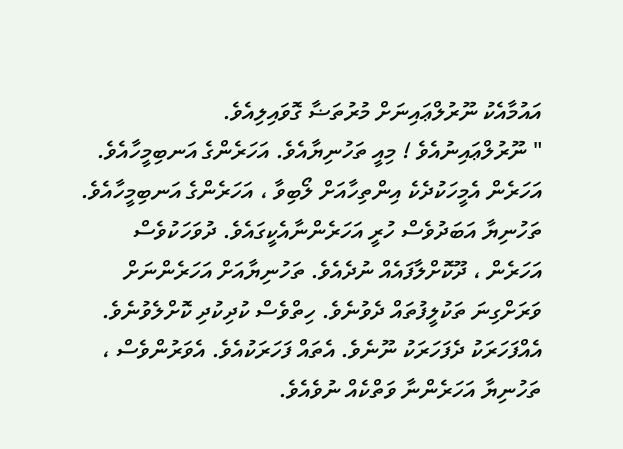އައުމާއެކު ނޫރުލްޢައިނަށް މުރުތަޟާ ގޮވައިލިއެވެ.
" ނޫރުލްޢައިނުއެވެ ! މިއީ ތަހުނިޔާއެވެ. އަހަރެންގެ އަނބިމީހާއެވެ. އަހަރެން އެމީހަކުދެކެ އިންތިހާއަށް ލޯބިވާ ، އަހަރެންގެ އަނބިމީހާއެވެ. ތަހުނިޔާ އަބަދުވެސް ހުރީ އަހަރެންނާއެކީގައެވެ. ދުވަހަކުވެސް އަހަރެން ، ދޫކޮށްލާފައެއް ނުދެއެވެ. ތަހުނިޔާއަށް އަހަރެންނަށް ވަރަށްގިނަ ތަކުލީފުތައް ދެވުނެވެ. ހިތްވެސް ކުދިކުދި ކޮށްލެވުނެވެ. އެއްފަހަރަކު ދެފަހަރަކު ނޫނެވެ. އެތައް ފަހަރަކުއެވެ. އެވަރުންވެސް ، ތަހުނިޔާ އަހަރެންނާ ވަތްކެއް ނުވެއެވެ.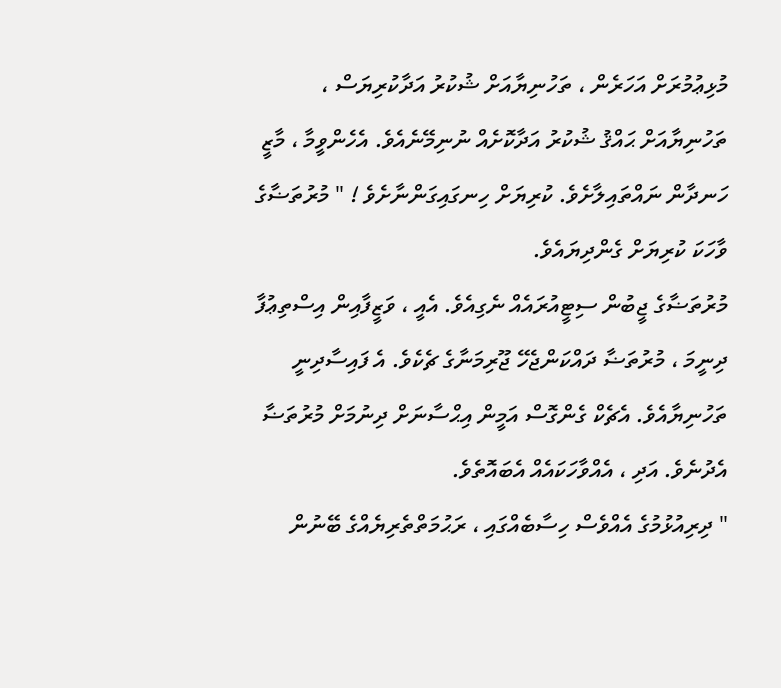މުޅިޢުމުރަށް އަހަރެން ، ތަހުނިޔާއަށް ޝުކުރު އަދާކުރިޔަސް ، ތަހުނިޔާއަށް ޙައްޤު ޝުކުރު އަދާކޮށެއް ނުނިމޭނެއެވެ. އެހެންވީމާ ، މާޒީ ހަނދާން ނައްތައިލާށެވެ. ކުރިޔަށް ހިނގައިގަންނާށެވެ ! " މުރުތަޟާގެ ވާހަކަ ކުރިޔަށް ގެންދިޔައެވެ.
މުރުތަޟާގެ ޖީބުން ސިޓީއުރައެއް ނެގިއެވެ. އެއީ ، ވަޒީފާއިން އިސްތިޢުފާ ދިނީމަ ، މުރުތަޟާ ދައްކަންޖެހޭ ޖޫރިމަނާގެ ޗެކެވެ. އެ ފައިސާދިނީ ތަހުނިޔާއެވެ. އެޗެކް ގެންގޮސް އަމީން އިޙްސާނަށް ދިނުމަށް މުރުތަޟާ އެދުނެވެ. އަދި ، އެއްވާހަކައެއް އެބައޮތެވެ.
" ދިރިއުޅުމުގެ އެއްވެސް ހިސާބެއްގައި ، ރަޙުމަތްތެރިޔެއްގެ ބޭނުން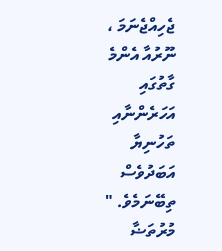ޖެހިއްޖެނަމަ ، ނޫރުއާ އެންމެ ގާތުގައި އަހަރެންނާއި ތަހުނިޔާ އަބަދުވެސް ތިބޭނަމެވެ. " މުރުތަޟާ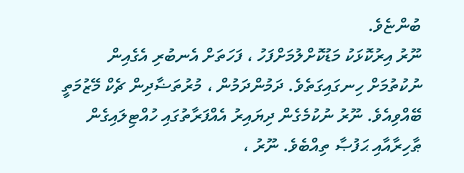ބުންޏެވެ.
ނޫރު އިރުކޮޅަކު މަޑުކޮށްލުމަށްފަހު ، ފަހަތަށް އެނބުރި އެގެއިން ނުކުތުމަށް ހިނގައިގަތެވެ. ދަމުންދަމުން ، މުރުތަޟާދިން ޗެކް މޭޒުމަތީ ބޭއްވިއެވެ. ނޫރު ނުކުމެގެން ދިޔައިރު އެއްފަރާތުގައި ހުއްޓިލައިގެން ޠާހިރާއާއި ޙަފުޞާ ތިއްބެވެ. ނޫރު ،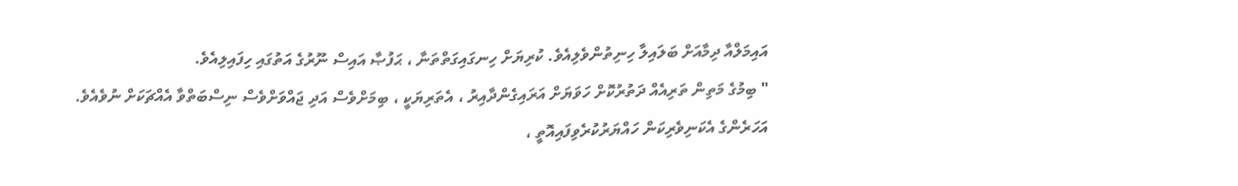އައިމަލްއާ ދިމާއަށް ބަލައިލާ ހިނިތުންވެލިއެވެ. ކުރިޔަށް ހިނގައިގަތްތަނާ ، ޙަފުޞާ އައިސް ނޫރުގެ އަތުގައި ހިފައިލިއެވެ.
" ބިމުގެ މަތިން ތަރިއެއް ދަތުރުކޮށް ހަވަޔަށް އަރައިގެންދާއިރު ، އެތަރިޔަކީ ، ބިމަށްވެސް އަދި ޖައްވަށްވެސް ނިސްބަތްވާ އެއްޗަކަށް ނުވެއެވެ. އަހަރެންގެ އެކަނިވެރިކަން ހައްޔަރުކުރެވިފައިއޮތީ ،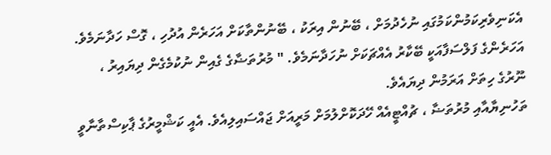އެކަނިވެރިކަމުންކަމުގައި ނުހެދުމަށް ، ބޭނުން އިރަކު ، ބޭނުންތާކަށް އަހަރެން އުދުހި ، ގޮސް ހަދާނަމެވެ. އަހަރެންގެ ފަލްސަފާއަކީ ބޭކާރު އެއްޗަކަށް ނުހަދާނަމެވެ. " މުރުތަޟާގެ ގެއިން ނުކުމެގެން ދިޔައިރު ، ނޫރުގެ ހިތަށް އަރަމުން ދިޔައެވެ.
ތަހުނިޔާއާއި މުރުތަޟާ ، ޗުއްޓީއެއް ހޭދަކޮށްލުމަށް މަރީއަށް ޖައްސައިލިއެވެ. އެއީ ކަޝްމީރުގެ ޕާކިސްތާނާވީ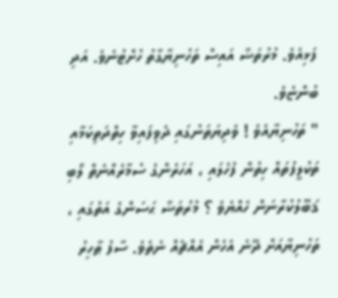ފަޅިއެވެ. މުރުތަޟާ އައިސް ތަހުނިޔާގާތު ހުށްޓުނެވެ. އަދި ބުންޏެވެ.
" ތަހުނިޔާއެވެ ! ވެދިޔަތަނުގައި ދެވިފައިވާ ހިތްދަތިކަމާއި ތަކުލީފުތައް ހިތުން ފުހެލައި ، އަހަރެންގެ ސުމާރެއްނެތް ލޯބި ޤަބޫލުކުރާނަން ހެއްޔެވެ ؟ މުރުތަޟާ ޙަސަންގެ އަތުގައި ، ތަހުނިޔާއަށް ދޭނެ އެހެން އެއްޗެއް ނެތެވެ. ސާފު ޠާހިރު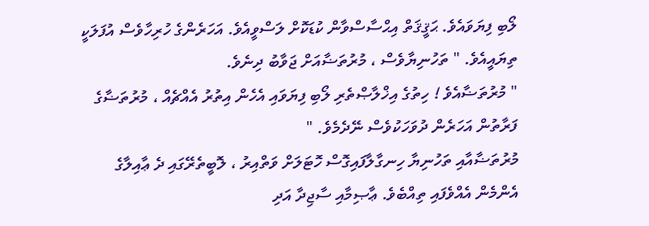ލޯބި ފިޔަވައެވެ. ޙަޤީޤަތް އިޙްސާސްވާން ކުޑަކޮށް ލަސްވީއެވެ. އަހަރެންގެ ހުރިހާވެސް އުފަލަކީ ތިޔައީއެވެ. " ތަހުނިޔާވެސް ، މުރުތަޟާއަށް ޖަވާބު ދިނެވެ.
" މުރުތަޟާއެވެ ! ހިތުގެ އިޚްލާޞްތެރި ލޯބި ފިޔަވައި އެހެން އިތުރު އެއްޗެއް ، މުރުތަޟާގެ ފަރާތުން އަހަރެން ދުވަހަކުވެސް ނޭދެމެވެ. "
މުރުތަޟާއާއި ތަހުނިޔާ ހިނގާލާފައިގޮސް ހޮޓަލަށް ވަތްއިރު ، ލޮބީތެރޭގައި ދެ ޢާއިލާގެ އެންމެން އެއްވެފައި ތިއްބެވެ. ޢާޞިމާއި ސާޖިދާ އަދި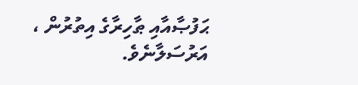ޙަފުޞާއާއި ޠާހިރާގެ އިތުރުން ، އަރުސަލާނެވެ.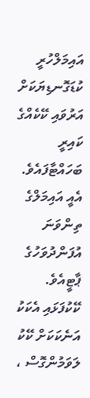އައިމަލްހުރީ ކުޑަގޮނޑިޔަކަށް އަރުވައި ކޭކެއްގެ ކައިރީ ބަހައްޓާފައެވެ. އެއީ އައިމަލްގެ ތިންވަނަ އުފަންދުވަހުގެ ޕާޓީއެވެ. ކޭކުފަޅައި އެކަކު އަނެކަކަށް ކޭކު ލަވަމުންގޮސް ،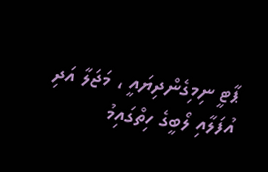ޕާޓީ ނިމިގެންދިޔައީ ، މަޖަލާ އަދި އުފަލާއި ލޯބީގެ ހިތްގައިމު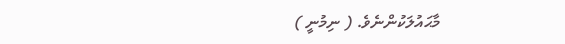މާޙައުލަކުންނެވެ. ( ނިމުނީ )